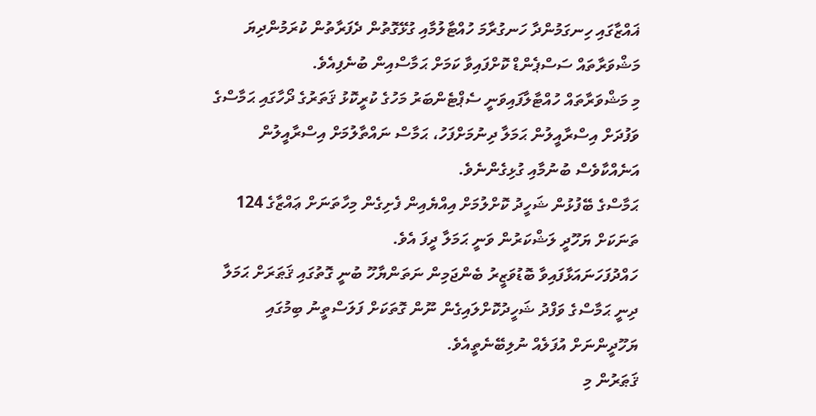ޣައްޒާގައި ހިނގަމުންދާ ހަނގުރާމަ ހުއްޓާލުމާއި ގުޅޭގޮތުން ދެފަރާތުން ކުރަމުންދިޔަ މަޝްވަރާތައް ސަސްޕެންޑް ކޮށްފައިވާ ކަމަށް ޙަމާސްއިން ބުނެފިއެވެ.
މި މަޝްވަރާތައް ހުއްޓާލާފައިވަނީ ސެޕްޓެންބަރު މަހުގެ ކުރީކޮޅު ޤަތަރުގެ ދޯހާގައި ޙަމާސްގެ ވަފުދަށް އިސްރާއީލުން ޙަމަލާ ދިނުމަށްފަހު، ޙަމާސް ނައްތާލުމަށް އިސްރާއީލުން އަނެއްކާވެސް ބުނުމާއި ގުޅިގެންނެވެ.
ޙަމާސްގެ ބޭފުޅުން ޝަހީދު ކޮށްލުމަށް އިއްޔެއިން ފެށިގެން މިހާތަނަށް ޢައްޒާގެ 124 ތަނަކަށް ޔަހޫދީ ލަޝްކަރުން ވަނީ ޙަމަލާ ދީފަ އެވެ.
ހައްދުފަހަނައަޅާފައިވާ ބޮޑުވަޒީރު ބެންޖަމިން ނަތަންޔާހޫ ބުނީ ގޮތުގައި ޤަޠަރަށް ޙަމަލާ ދިނީ ޙަމާސްގެ ވަފްދު ޝަހީދުކޮށްލައިގެން ނޫން ގޮތަކަށް ފަލަސްތީނު ބިމުގައި ޔަހޫދީންނަށް އުފަލެއް ނުލިބޭނެތީއެވެ.
ޤަޠަރުން މި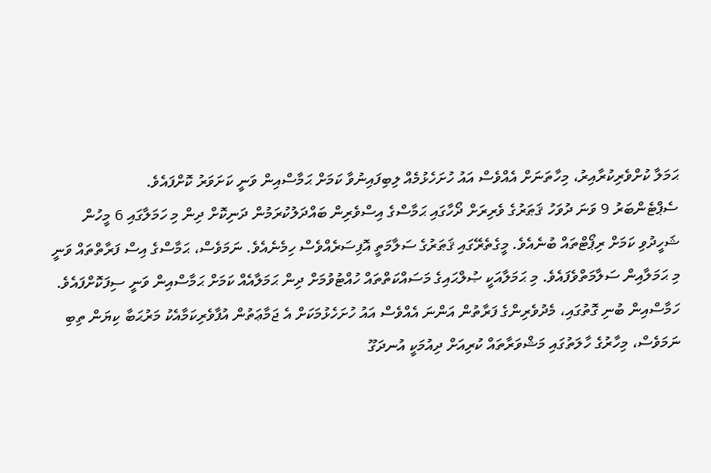ޙަމަލާ ކުށްވެރިކުރާއިރު، މިހާތަނަށް އެއްވެސް އައު ހުށަހެޅުމެއް ލިބިފައިނުވާ ކަމަށް ޙަމާސްއިން ވަނީ ކަށަވަރު ކޮށްފައެވެ.
ސެޕްޓެންބަރު 9 ވަނަ ދުވަހު ޤަޠަރުގެ ވެރިރަށް ދޯހާގައި ޙަމާސްގެ އިސްވެރިން ބައްދަލުކުރަމުން ދަނިކޮށް ދިން މި ހަމަލާގައި 6 މީހުން ޝަހީދުވި ކަމަށް ރިޕޯޓްތައް ބުނެއެވެ. މީގެތެރޭގައި ޤަޠަރުގެ ސަލާމަތީ އޮފިސަރެއްވެސް ހިމެނެއެވެ. ނަމަވެސް، ޙަމާސްގެ އިސް ފަރާތްތައް ވަނީ މި ޙަމަލާއިން ސަލާމަތްވެފައެވެ. މި ޙަމަލާއަކީ ޞުލްޙައިގެ މަސައްކަތްތައް ހުއްޓުވުމަށް ދިން ޙަމަލާއެއް ކަމަށް ޙަމާސްއިން ވަނީ ސިފަކޮށްފައެވެ.
ހަމާސްއިން ބުނި ގޮތުގައި، މެދުވެރިންގެ ފަރާތުން އަންނަ އެއްވެސް އައު ހުށަހެޅުމަކަށް އެ ޖަމާޢަތުން އުފާވެރިކަމާއެކު މަރުޙަބާ ކިޔަން ތިބި ނަމަވެސް، މިހާރުގެ ހާލަތުގައި މަޝްވަރާތައް ކުރިއަށް ދިއުމަކީ އުނދަގޫ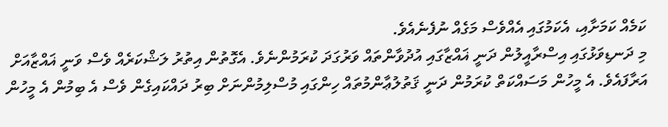ކަމެއް ކަމަށާއި، އެކަމުގައި އެއްވެސް މަގެއް ނުފެނެއެވެ.
މި ދަނޑިވަޅުގައި އިސްރާއީލުން ދަނީ ޣައްޒާގައި އުދުވާންތައް ވަރުގަދަ ކުރަމުންނެވެ. އެގޮތުން އިތުރު ލަޝްކަރެއް ވެސް ވަނީ ޣައްޒާއަށް އަރާފައެވެ. އެ މީހުން މަސައްކަތް ކުރަމުން ދަނީ ޤަތުލުޢާންމުތައް ހިންގައި މުސްލިމުންނަށް ބިރު ދައްކައިގެން ވެސް އެ ބިމުން އެ މީހުން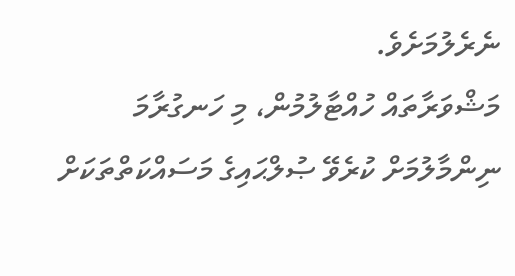ނެރެލުމަށެވެ.
މަޝްވަރާތައް ހުއްޓާލުމުން، މި ހަނގުރާމަ ނިންމާލުމަށް ކުރެވޭ ޞުލްޙައިގެ މަސައްކަތްތަކަށް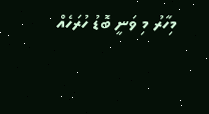މިހާރު މި ވަނީ ބޮޑު ހުރަހެއް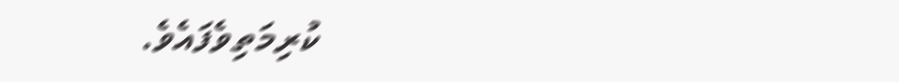ކުރިމަތިވެފައެވެ.